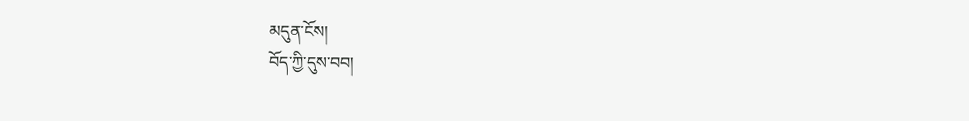མདུན་ངོས།
བོད་ཀྱི་དུས་བབ།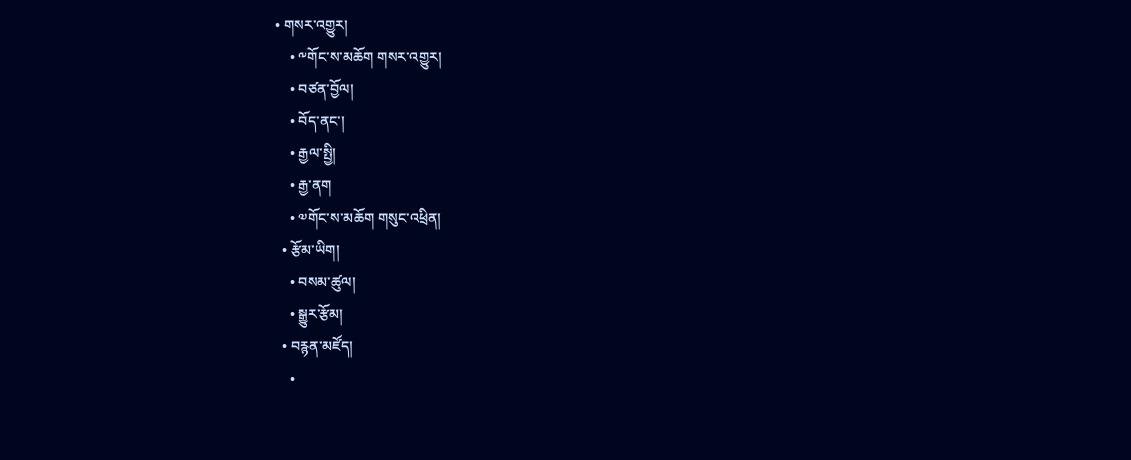• གསར་འགྱུར།
    • ༸གོང་ས་མཆོག གསར་འགྱུར།
    • བཙན་བྱོལ།
    • བོད་ནང་།
    • རྒྱལ་སྤྱི།
    • རྒྱ་ནག
    • ༧གོང་ས་མཆོག གསུང་འཕྲིན།
  • རྩོམ་ཡིག།
    • བསམ་ཚུལ།
    • སྒྱུར་རྩོམ།
  • བརྙན་མཛོད།
    •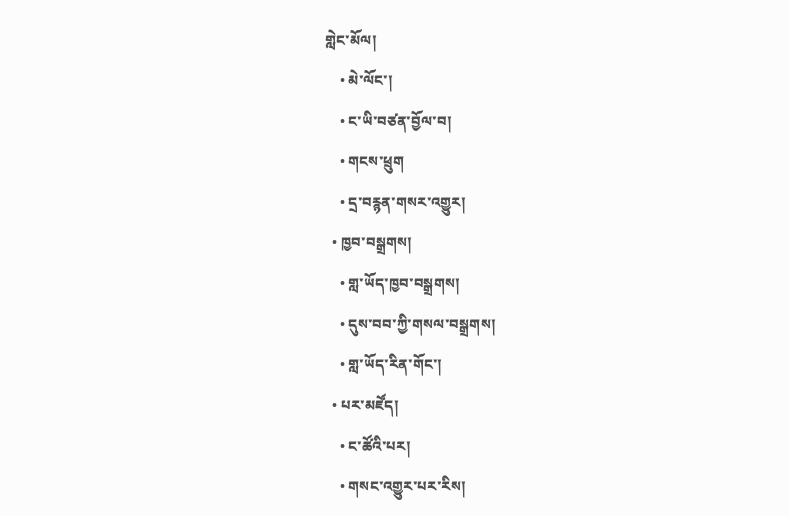གླེང་མོལ།
    • མེ་ལོང་།
    • ང་ཡི་བཙན་བྱོལ་བ།
    • གངས་ཕྲུག
    • དྲ་བརྙན་གསར་འགྱུར།
  • ཁྱབ་བསྒྲགས།
    • གླ་ཡོད་ཁྱབ་བསྒྲགས།
    • དུས་བབ་ཀྱི་གསལ་བསྒྲགས།
    • གླ་ཡོད་རིན་གོང་།
  • པར་མཛོད།
    • ང་ཚོའི་པར།
    • གསང་འགྱུར་པར་རིས།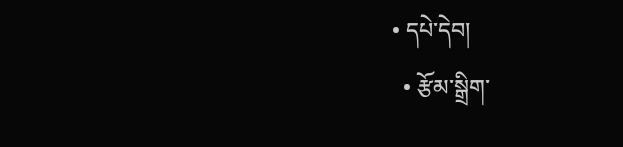• དཔེ་དེབ།
  • རྩོམ་སྒྲིག་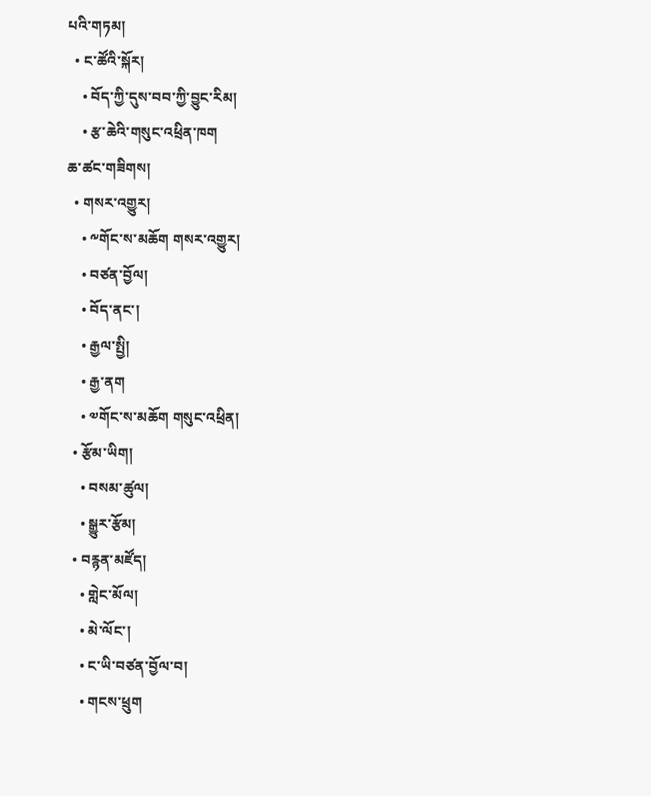པའི་གཏམ།
  • ང་ཚོའི་སྐོར།
    • བོད་ཀྱི་དུས་བབ་ཀྱི་བྱུང་རིམ།
    • རྩ་ཆེའི་གསུང་འཕྲིན་ཁག
ཆ་ཚང་གཟིགས།
  • གསར་འགྱུར།
    • ༸གོང་ས་མཆོག གསར་འགྱུར།
    • བཙན་བྱོལ།
    • བོད་ནང་།
    • རྒྱལ་སྤྱི།
    • རྒྱ་ནག
    • ༧གོང་ས་མཆོག གསུང་འཕྲིན།
  • རྩོམ་ཡིག།
    • བསམ་ཚུལ།
    • སྒྱུར་རྩོམ།
  • བརྙན་མཛོད།
    • གླེང་མོལ།
    • མེ་ལོང་།
    • ང་ཡི་བཙན་བྱོལ་བ།
    • གངས་ཕྲུག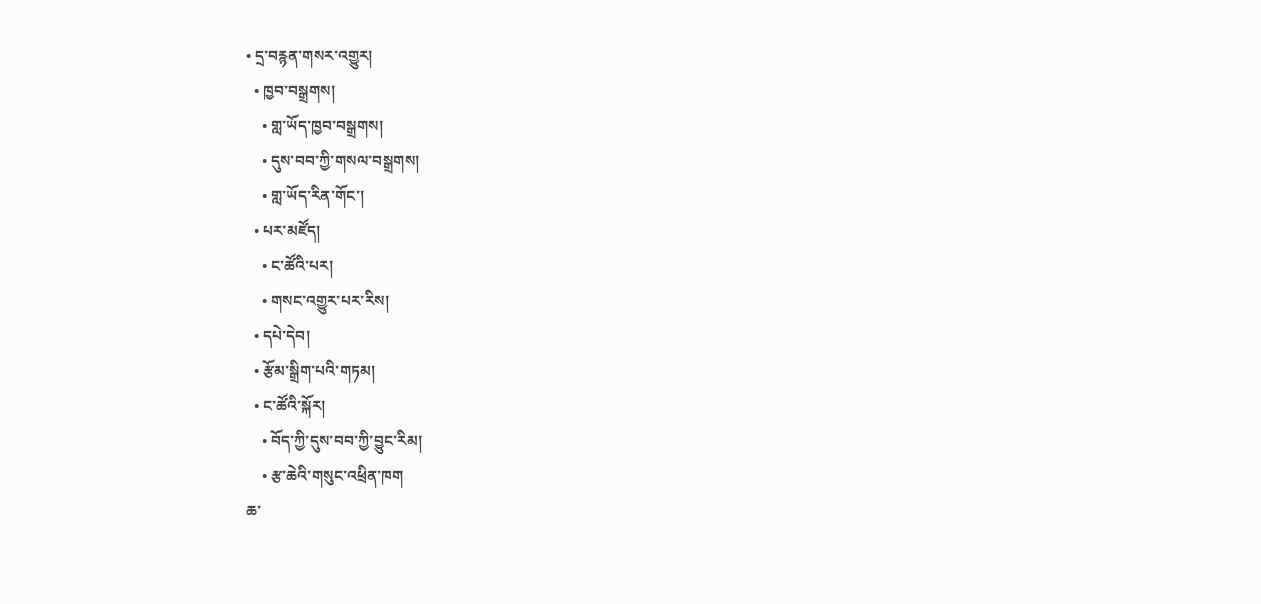• དྲ་བརྙན་གསར་འགྱུར།
  • ཁྱབ་བསྒྲགས།
    • གླ་ཡོད་ཁྱབ་བསྒྲགས།
    • དུས་བབ་ཀྱི་གསལ་བསྒྲགས།
    • གླ་ཡོད་རིན་གོང་།
  • པར་མཛོད།
    • ང་ཚོའི་པར།
    • གསང་འགྱུར་པར་རིས།
  • དཔེ་དེབ།
  • རྩོམ་སྒྲིག་པའི་གཏམ།
  • ང་ཚོའི་སྐོར།
    • བོད་ཀྱི་དུས་བབ་ཀྱི་བྱུང་རིམ།
    • རྩ་ཆེའི་གསུང་འཕྲིན་ཁག
ཆ་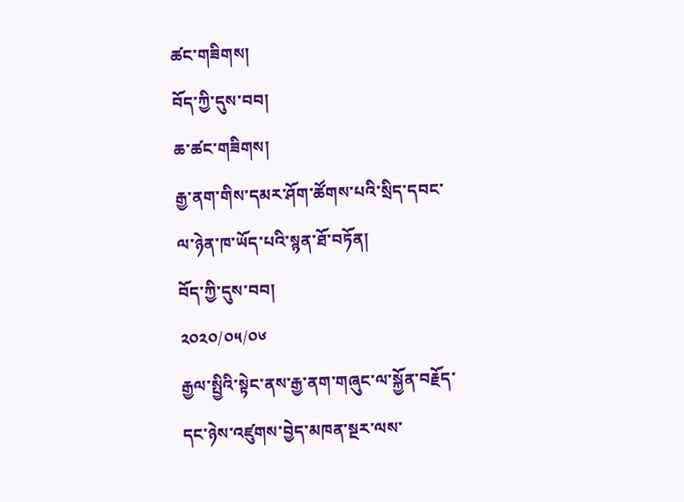ཚང་གཟིགས།
བོད་ཀྱི་དུས་བབ།
ཆ་ཚང་གཟིགས།
རྒྱ་ནག་གིས་དམར་ཤོག་ཚོགས་པའི་སྲིད་དབང་ལ་ཉེན་ཁ་ཡོད་པའི་སྙན་ཐོ་བཏོན།
བོད་ཀྱི་དུས་བབ།
༢༠༢༠/༠༥/༠༦
རྒྱལ་སྤྱིའི་སྟེང་ནས་རྒྱ་ནག་གཞུང་ལ་སྐྱོན་བརྗོད་དང་ཉེས་འཛུགས་བྱེད་མཁན་སྔར་ལས་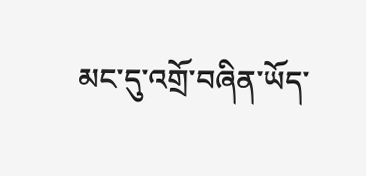མང་དུ་འགྲོ་བཞིན་ཡོད་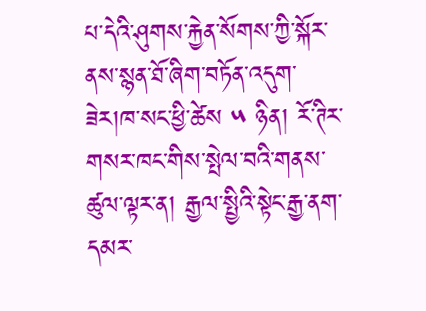པ་དེའི་ཤུགས་རྐྱེན་སོགས་ཀྱི་སྐོར་ནས་སྙན་ཐོ་ཞིག་བཏོན་འདུག་ཟེར།ཁ་སང་ཕྱི་ཚེས ༥ ཉིན། རོ་ཊིར་གསར་ཁང་གིས་སྤེལ་བའི་གནས་ཚུལ་ལྟར་ན། རྒྱལ་སྤྱིའི་སྟེང་རྒྱ་ནག་དམར་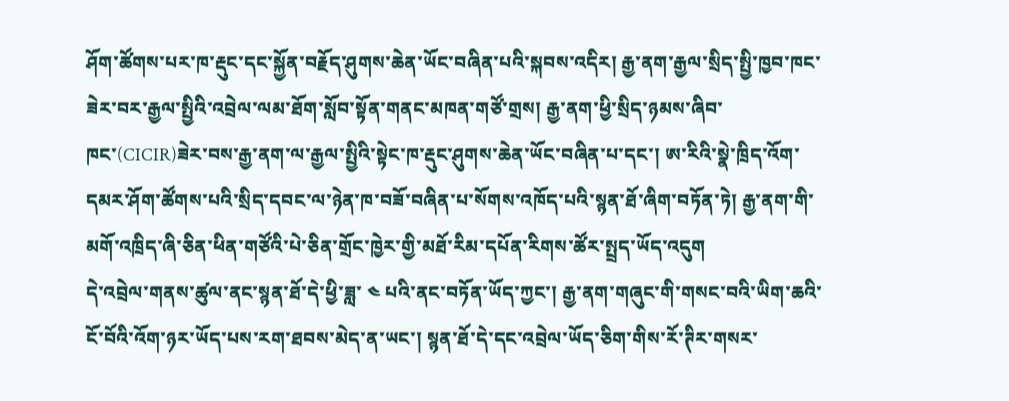ཤོག་ཚོགས་པར་ཁ་རྡུང་དང་སྐྱོན་བརྗོད་ཤུགས་ཆེན་ཡོང་བཞིན་པའི་སྐབས་འདིར། རྒྱ་ནག་རྒྱལ་སྲིད་སྤྱི་ཁྱབ་ཁང་ཟེར་བར་རྒྱལ་སྤྱིའི་འབྲེལ་ལམ་ཐོག་སློབ་སྟོན་གནང་མཁན་གཙོ་གྲས། རྒྱ་ནག་ཕྱི་སྲིད་ཉམས་ཞིབ་ཁང་(CICIR)ཟེར་བས་རྒྱ་ནག་ལ་རྒྱལ་སྤྱིའི་སྟེང་ཁ་རྡུང་ཤུགས་ཆེན་ཡོང་བཞིན་པ་དང་། ཨ་རིའི་སྣེ་ཁྲིད་འོག་དམར་ཤོག་ཚོགས་པའི་སྲིད་དབང་ལ་ཉེན་ཁ་བཟོ་བཞིན་པ་སོགས་འཁོད་པའི་སྙན་ཐོ་ཞིག་བཏོན་ཏེ། རྒྱ་ནག་གི་མགོ་འཁྲིད་ཞི་ཅིན་ཕིན་གཙོའི་པེ་ཅིན་གྲོང་ཁྱེར་གྱི་མཐོ་རིམ་དཔོན་རིགས་ཚོར་སྤྲད་ཡོད་འདུག
དེ་འབྲེལ་གནས་ཚུལ་ནང་སྙན་ཐོ་དེ་ཕྱི་ཟླ་ ༤ པའི་ནང་བཏོན་ཡོད་ཀྱང་། རྒྱ་ནག་གཞུང་གི་གསང་བའི་ཡིག་ཆའི་ངོ་བོའི་འོག་ཉར་ཡོད་པས་རག་ཐབས་མེད་ན་ཡང་། སྙན་ཐོ་དེ་དང་འབྲེལ་ཡོད་ཅིག་གིས་རོ་ཊིར་གསར་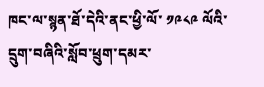ཁང་ལ་སྙན་ཐོ་དེའི་ནང་ཕྱི་ལོ་ ༡༩༨༩ ལོའི་དྲུག་བཞིའི་སློབ་ཕྲུག་དམར་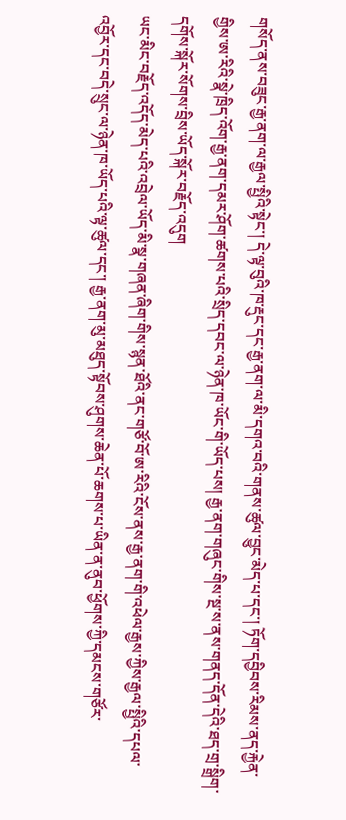གསོད་ནས་བཟུང་རྒྱ་ནག་ལ་རྒྱལ་སྤྱིའི་སྟེང་། དེ་ལྟ་བུའི་ཁ་རྡུང་དང་རྒྱ་ནག་ལ་མི་དགའ་བའི་གནས་ཚུལ་བྱུང་མེད་པ་དང་། ཏོག་དབྱིབས་རིམས་ནད་རྐྱེན་གྱིས་ཨ་རིའི་སྣེ་ཁྲིད་འོག་རྒྱ་ནག་དམར་ཤོག་ཚགས་པའི་སྲིད་དབང་ལ་ཉེན་ཁ་ཡོང་གི་ཡོད་པས། རྒྱ་ནག་གཞུང་གིས་སྔ་ས་ནས་གནད་དོན་དེའི་ཐད་གྲ་སྒྲིག་དགོས་སྐོར་སོགས་བྲིས་ཡོད་སྐོར་བརྗོད་འདུག
ཡང་མིང་བརྗོད་འདོད་མེད་པའི་འབྲེལ་ཡོད་མི་སྣ་གཞན་ཞིག་གིས་སྙན་ཐོའི་ནང་གཙོ་བོ་ཨ་རིའི་ངོས་ནས་རྒྱ་ནག་གི་འཕེལ་རྒྱས་ཀྱིས་རྒྱལ་སྤྱིའི་དཔལ་འབྱོར་དང་བདེ་སྲུང་ལ་ཉེན་ཁ་ཡོད་པའི་ལྟ་ཚུལ་དང་། རྒྱ་ནག་མུ་མཐུད་སྟོབས་ཤུགས་ཆེན་པོ་ཆགས་པ་ཡིན་ན་ནུབ་ཕྱོགས་ཀྱི་དམངས་གཙོར་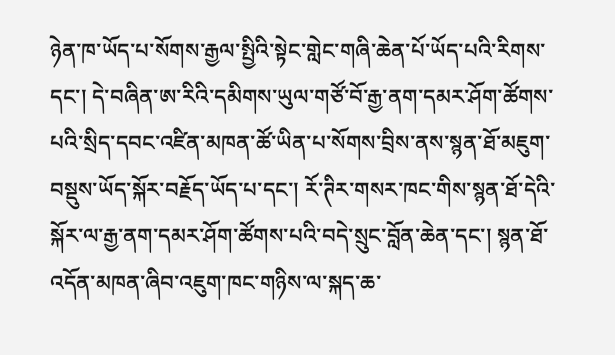ཉེན་ཁ་ཡོད་པ་སོགས་རྒྱལ་སྤྱིའི་སྟེང་གླེང་གཞི་ཆེན་པོ་ཡོད་པའི་རིགས་དང་། དེ་བཞིན་ཨ་རིའི་དམིགས་ཡུལ་གཙོ་བོ་རྒྱ་ནག་དམར་ཤོག་ཚོགས་པའི་སྲིད་དབང་འཛིན་མཁན་ཚོ་ཡིན་པ་སོགས་བྲིས་ནས་སྙན་ཐོ་མཇུག་བསྡུས་ཡོད་སྐོར་བརྗོད་ཡོད་པ་དང་། རོ་ཊིར་གསར་ཁང་གིས་སྙན་ཐོ་དེའི་སྐོར་ལ་རྒྱ་ནག་དམར་ཤོག་ཚོགས་པའི་བདེ་སྲུང་བློན་ཆེན་དང་། སྙན་ཐོ་འདོན་མཁན་ཞིབ་འཇུག་ཁང་གཉིས་ལ་སྐད་ཆ་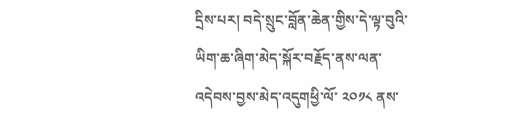དྲིས་པར། བདེ་སྲུང་བློན་ཆེན་གྱིས་དེ་ལྟ་བུའི་ཡིག་ཆ་ཞིག་མེད་སྐོར་བརྗོད་ནས་ལན་འདེབས་བྱས་མེད་འདུགཕྱི་ལོ་ ༢༠༡༨ ནས་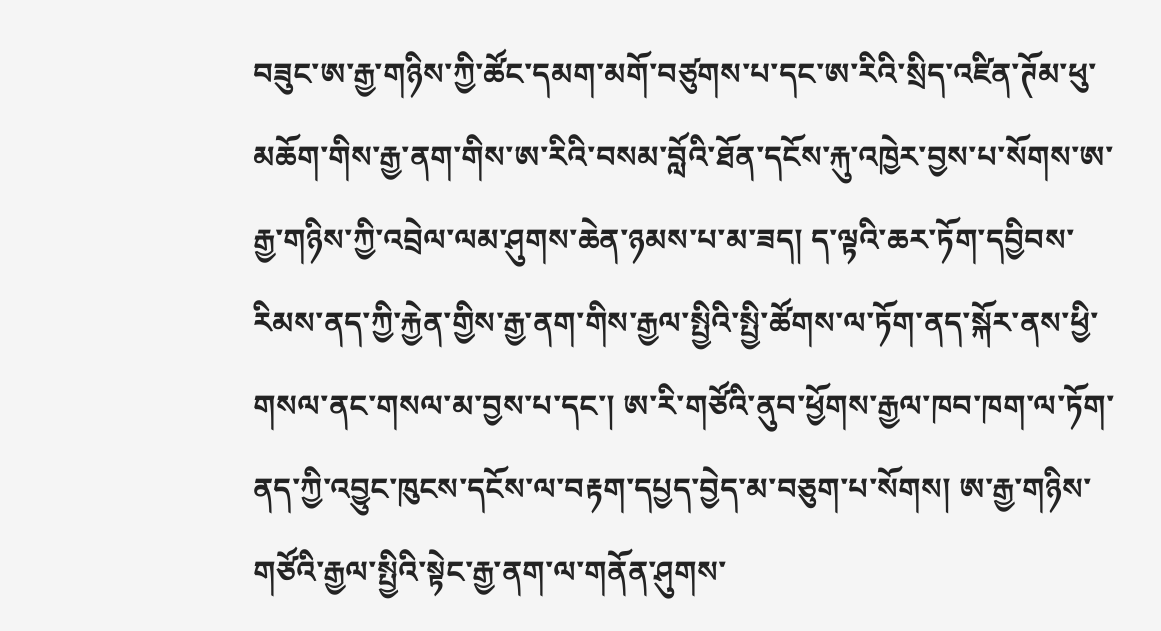བཟུང་ཨ་རྒྱ་གཉིས་ཀྱི་ཚོང་དམག་མགོ་བཙུགས་པ་དང་ཨ་རིའི་སྲིད་འཛིན་ཊོམ་ཕུ་མཆོག་གིས་རྒྱ་ནག་གིས་ཨ་རིའི་བསམ་བློའི་ཐོན་དངོས་རྐུ་འཁྱེར་བྱས་པ་སོགས་ཨ་རྒྱ་གཉིས་ཀྱི་འབྲེལ་ལམ་ཤུགས་ཆེན་ཉམས་པ་མ་ཟད། ད་ལྟའི་ཆར་ཏོག་དབྱིབས་རིམས་ནད་ཀྱི་རྐྱེན་གྱིས་རྒྱ་ནག་གིས་རྒྱལ་སྤྱིའི་སྤྱི་ཚོགས་ལ་ཏོག་ནད་སྐོར་ནས་ཕྱི་གསལ་ནང་གསལ་མ་བྱས་པ་དང་། ཨ་རི་གཙོའི་ནུབ་ཕྱོགས་རྒྱལ་ཁབ་ཁག་ལ་ཏོག་ནད་ཀྱི་འབྱུང་ཁུངས་དངོས་ལ་བརྟག་དཔྱད་བྱེད་མ་བཅུག་པ་སོགས། ཨ་རྒྱ་གཉིས་གཙོའི་རྒྱལ་སྤྱིའི་སྟེང་རྒྱ་ནག་ལ་གནོན་ཤུགས་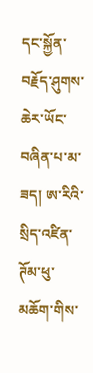དང་སྐྱོན་བརྗོད་ཤུགས་ཆེར་ཡོང་བཞིན་པ་མ་ཟད། ཨ་རིའི་སྲིད་འཛིན་ཊོམ་ཕུ་མཆོག་གིས་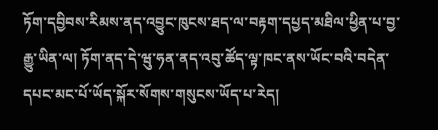ཏོག་དབྱིབས་རིམས་ནད་འབྱུང་ཁུངས་ཐད་ལ་བརྟག་དཔྱད་མཐིལ་ཕྱིན་པ་བྱ་རྒྱུ་ཡིན་ལ། ཏོག་ནད་དེ་ཝུ་ཧན་ནད་འབུ་ཚོད་ལྟ་ཁང་ནས་ཡོང་བའི་བདེན་དཔང་མང་པོ་ཡོད་སྐོར་སོགས་གསུངས་ཡོད་པ་རེད།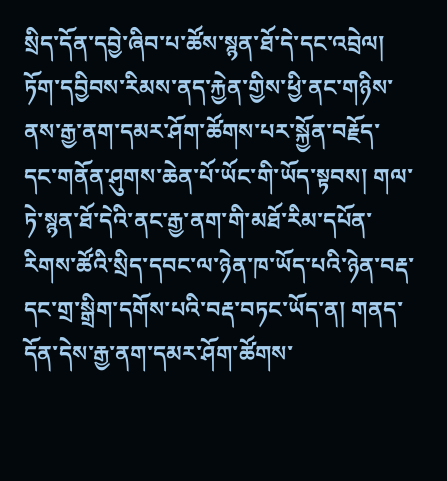སྲིད་དོན་དབྱེ་ཞིབ་པ་ཚོས་སྙན་ཐོ་དེ་དང་འབྲེལ། ཏོག་དབྱིབས་རིམས་ནད་རྐྱེན་གྱིས་ཕྱི་ནང་གཉིས་ནས་རྒྱ་ནག་དམར་ཤོག་ཚོགས་པར་སྐྱོན་བརྗོད་དང་གནོན་ཤུགས་ཆེན་པོ་ཡོང་གི་ཡོད་སྟབས། གལ་ཏེ་སྙན་ཐོ་དེའི་ནང་རྒྱ་ནག་གི་མཐོ་རིམ་དཔོན་རིགས་ཚོའི་སྲིད་དབང་ལ་ཉེན་ཁ་ཡོད་པའི་ཉེན་བརྡ་དང་གྲ་སྒྲིག་དགོས་པའི་བརྡ་བཏང་ཡོད་ན། གནད་དོན་དེས་རྒྱ་ནག་དམར་ཤོག་ཚོགས་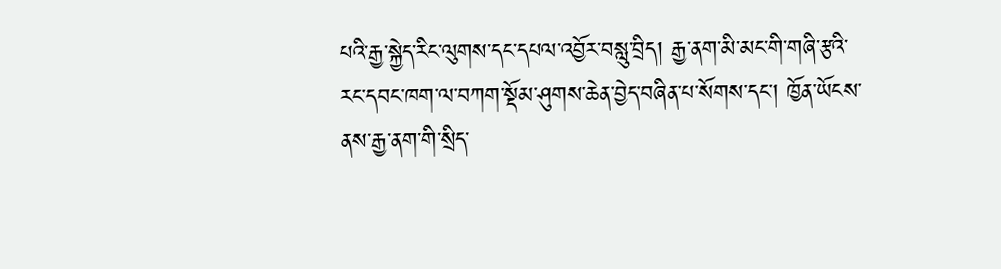པའི་རྒྱ་སྐྱེད་རིང་ལུགས་དང་དཔལ་འབྱོར་བསླུ་བྲིད། རྒྱ་ནག་མི་མང་གི་གཞི་རྩའི་རང་དབང་ཁག་ལ་བཀག་སྡོམ་ཤུགས་ཆེན་བྱེད་བཞིན་པ་སོགས་དང་། ཁྱོན་ཡོངས་ནས་རྒྱ་ནག་གི་སྲིད་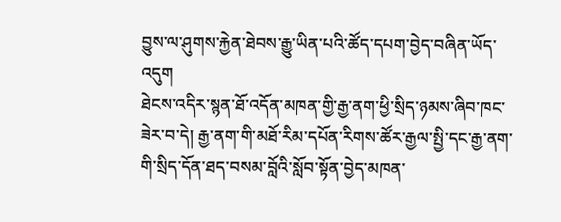བྱུས་ལ་ཤུགས་རྐྱེན་ཐེབས་རྒྱུ་ཡིན་པའི་ཚོད་དཔག་བྱེད་བཞིན་ཡོད་འདུག
ཐེངས་འདིར་སྙན་ཐོ་འདོན་མཁན་གྱི་རྒྱ་ནག་ཕྱི་སྲིད་ཉམས་ཞིབ་ཁང་ཟེར་བ་དེ། རྒྱ་ནག་གི་མཐོ་རིམ་དཔོན་རིགས་ཚོར་རྒྱལ་སྤྱི་དང་རྒྱ་ནག་གི་སྲིད་དོན་ཐད་བསམ་བློའི་སློབ་སྟོན་བྱེད་མཁན་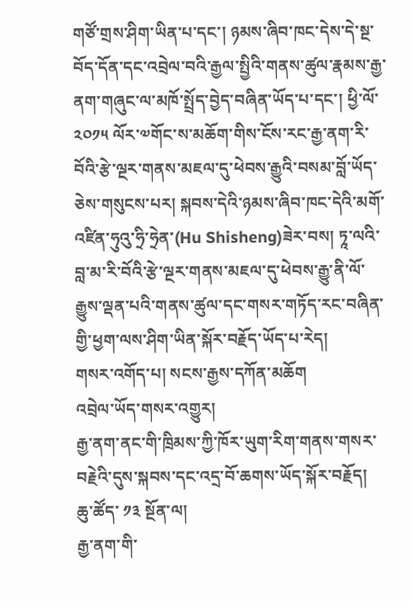གཙོ་གྲས་ཤིག་ཡིན་པ་དང་། ཉམས་ཞིབ་ཁང་དེས་དེ་སྔ་བོད་དོན་དང་འབྲེལ་བའི་རྒྱལ་སྤྱིའི་གནས་ཚུལ་རྣམས་རྒྱ་ནག་གཞུང་ལ་མཁོ་སྤྲོད་བྱེད་བཞིན་ཡོད་པ་དང་། ཕྱི་ལོ་ ༢༠༡༥ ལོར་༧གོང་ས་མཆོག་གིས་ངོས་རང་རྒྱ་ནག་རི་བོའི་རྩེ་ལྔར་གནས་མཇལ་དུ་ཕེབས་རྒྱུའི་བསམ་བློ་ཡོད་ཅེས་གསུངས་པར། སྐབས་དེའི་ཉམས་ཞིབ་ཁང་དེའི་མགོ་འཛིན་ཧུའུ་ཧྲི་ཧྲེན་(Hu Shisheng)ཟེར་བས། ཏཱ་ལའི་བླ་མ་རི་བོའི་རྩེ་ལྔར་གནས་མཇལ་དུ་ཕེབས་རྒྱུ་ནི་ལོ་རྒྱུས་ལྡན་པའི་གནས་ཚུལ་དང་གསར་གཏོད་རང་བཞིན་གྱི་ཕྱག་ལས་ཤིག་ཡིན་སྐོར་བརྗོད་ཡོད་པ་རེད།
གསར་འགོད་པ། སངས་རྒྱས་དཀོན་མཆོག
འབྲེལ་ཡོད་གསར་འགྱུར།
རྒྱ་ནག་ནང་གི་ཁྲིམས་ཀྱི་ཁོར་ཡུག་རིག་གནས་གསར་བརྗེའི་དུས་སྐབས་དང་འདྲ་བོ་ཆགས་ཡོད་སྐོར་བརྗོད།
ཆུ་ཚོད་ ༡༣ སྔོན་ལ།
རྒྱ་ནག་གི་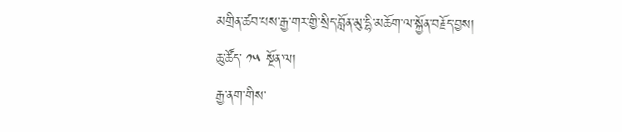མགྲིན་ཚབ་པས་རྒྱ་གར་གྱི་སྲིད་བློན་མུ་དྷི་མཆོག་ལ་སྐྱོན་བརྗོད་བྱས།
ཆུ་ཚོད་ ༡༥ སྔོན་ལ།
རྒྱ་ནག་གིས་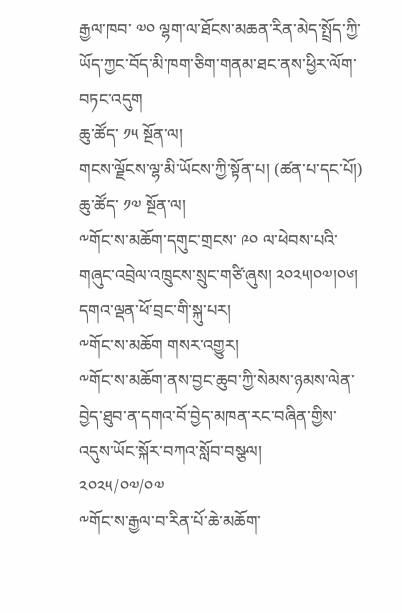རྒྱལ་ཁབ་ ༧༠ ལྷག་ལ་ཐོངས་མཆན་རིན་མེད་སྤྲོད་ཀྱི་ཡོད་ཀྱང་བོད་མི་ཁག་ཅིག་གནམ་ཐང་ནས་ཕྱིར་ལོག་བཏང་འདུག
ཆུ་ཚོད་ ༡༥ སྔོན་ལ།
གངས་ལྗོངས་ལྷ་མི་ཡོངས་ཀྱི་སྟོན་པ། (ཚན་པ་དང་པོ།)
ཆུ་ཚོད་ ༡༧ སྔོན་ལ།
༸གོང་ས་མཆོག་དགུང་གྲངས་ ༩༠ ལ་ཕེབས་པའི་གཞུང་འབྲེལ་འཁྲུངས་སྲུང་གཙི་ཞུས། ༢༠༢༥།༠༧།༠༦། དགའ་ལྡན་ཕོ་བྲང་གི་སྐུ་པར།
༸གོང་ས་མཆོག གསར་འགྱུར།
༸གོང་ས་མཆོག་ནས་བྱང་ཆུབ་ཀྱི་སེམས་ཉམས་ལེན་བྱེད་ཐུབ་ན་དགའ་བོ་བྱེད་མཁན་རང་བཞིན་གྱིས་འདུས་ཡོང་སྐོར་བཀའ་སློབ་བསྩལ།
༢༠༢༥/༠༧/༠༧
༸གོང་ས་རྒྱལ་བ་རིན་པོ་ཆེ་མཆོག་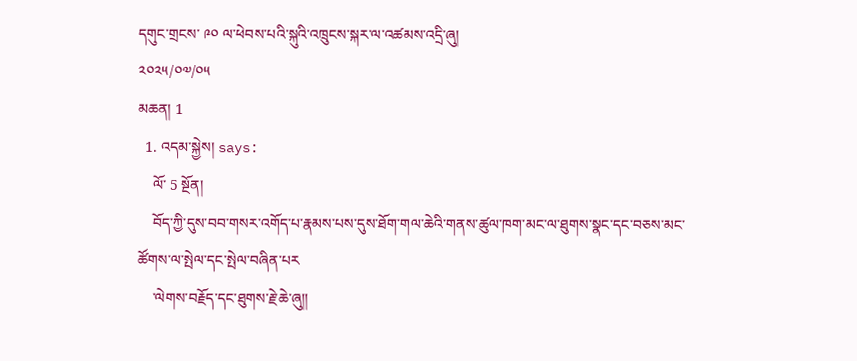དགུང་གྲངས་ ༩༠ ལ་ཕེབས་པའི་སྐུའི་འཁྲུངས་སྐར་ལ་འཚམས་འདྲི་ཞུ།
༢༠༢༥/༠༧/༠༥
མཆན། 1
  1. འདམ་སྐྱེས། says:
    ལོ་ 5 སྔོན།
    བོད་ཀྱི་དུས་བབ་གསར་འགོད་པ་རྣམས་པས་དུས་ཐོག་གལ་ཆེའི་གནས་ཚུལ་ཁག་མང་ལ་ཐུགས་སྣང་དང་བཅས་མང་ཚོགས་ལ་སྤེལ་དང་སྤེལ་བཞིན་པར
    ་ལེགས་བརྗོད་དང་ཐུགས་རྗེ་ཆེ་ཞུ།།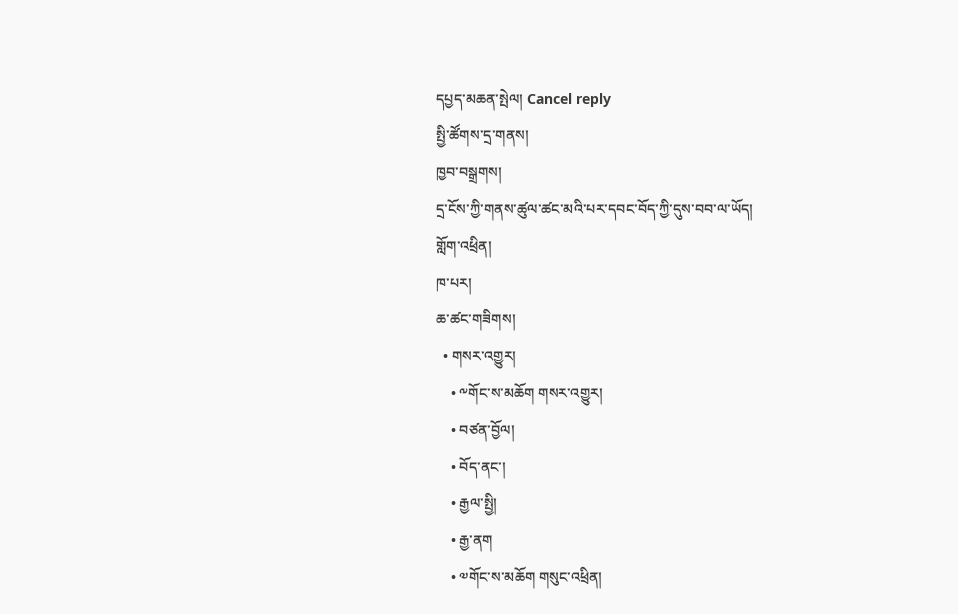དཔྱད་མཆན་སྤེལ། Cancel reply
སྤྱི་ཚོགས་དྲ་གནས།
ཁྱབ་བསྒྲགས།
དྲ་ངོས་ཀྱི་གནས་ཚུལ་ཚང་མའི་པར་དབང་བོད་ཀྱི་དུས་བབ་ལ་ཡོད།
གློག་འཕྲིན།
ཁ་པར།
ཆ་ཚང་གཟིགས།
  • གསར་འགྱུར།
    • ༸གོང་ས་མཆོག གསར་འགྱུར།
    • བཙན་བྱོལ།
    • བོད་ནང་།
    • རྒྱལ་སྤྱི།
    • རྒྱ་ནག
    • ༧གོང་ས་མཆོག གསུང་འཕྲིན།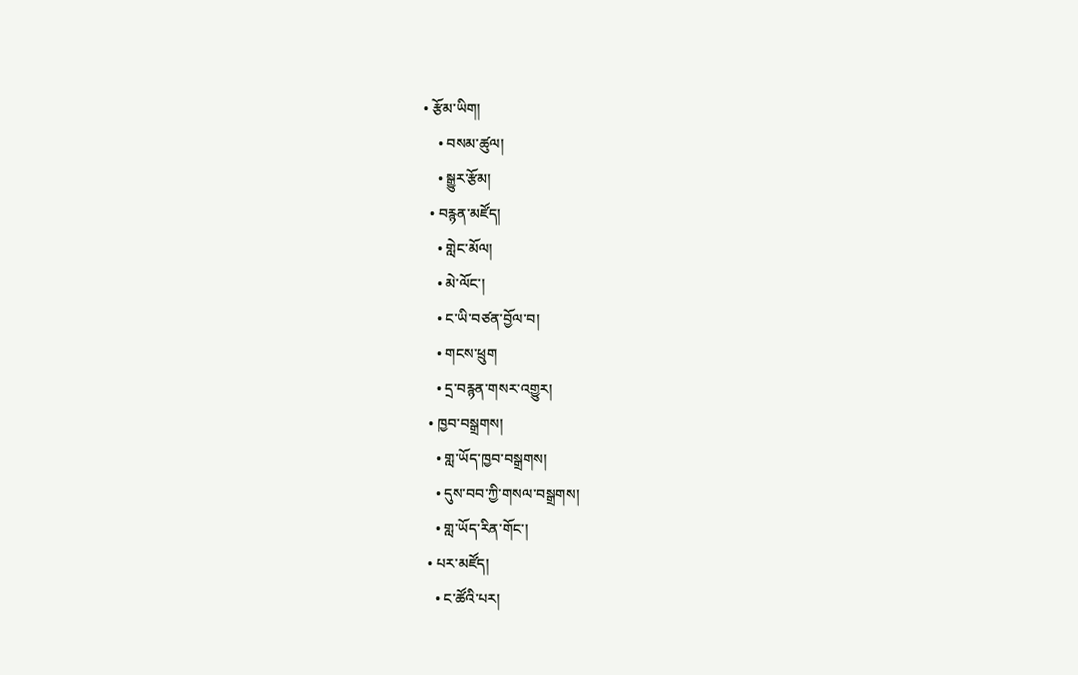• རྩོམ་ཡིག།
    • བསམ་ཚུལ།
    • སྒྱུར་རྩོམ།
  • བརྙན་མཛོད།
    • གླེང་མོལ།
    • མེ་ལོང་།
    • ང་ཡི་བཙན་བྱོལ་བ།
    • གངས་ཕྲུག
    • དྲ་བརྙན་གསར་འགྱུར།
  • ཁྱབ་བསྒྲགས།
    • གླ་ཡོད་ཁྱབ་བསྒྲགས།
    • དུས་བབ་ཀྱི་གསལ་བསྒྲགས།
    • གླ་ཡོད་རིན་གོང་།
  • པར་མཛོད།
    • ང་ཚོའི་པར།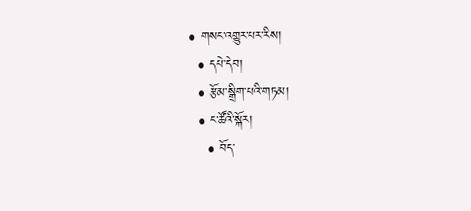• གསང་འགྱུར་པར་རིས།
  • དཔེ་དེབ།
  • རྩོམ་སྒྲིག་པའི་གཏམ།
  • ང་ཚོའི་སྐོར།
    • བོད་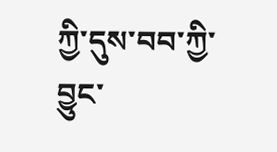ཀྱི་དུས་བབ་ཀྱི་བྱུང་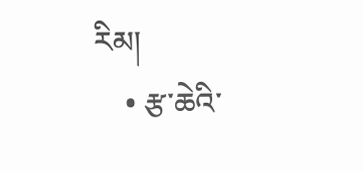རིམ།
    • རྩ་ཆེའི་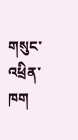གསུང་འཕྲིན་ཁག